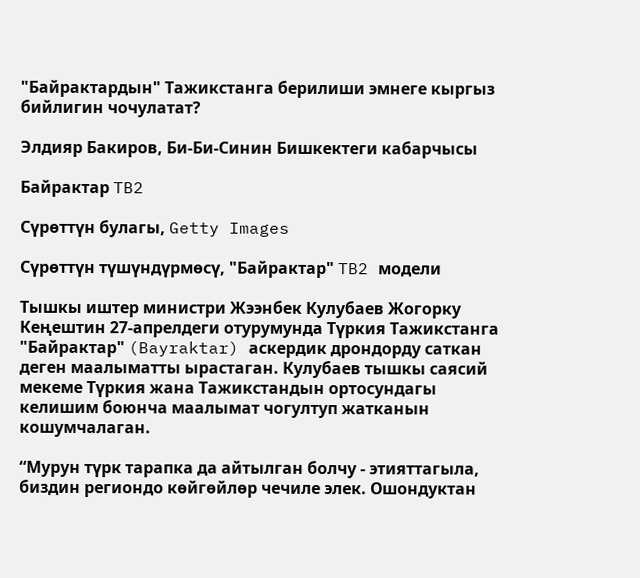"Байрактардын" Тажикстанга берилиши эмнеге кыргыз бийлигин чочулатат?

Элдияр Бакиров, Би-Би-Синин Бишкектеги кабарчысы

Байрактар TB2

Сүрөттүн булагы, Getty Images

Сүрөттүн түшүндүрмөсү, "Байрактар" TB2 модели

Тышкы иштер министри Жээнбек Кулубаев Жогорку Кеңештин 27-апрелдеги отурумунда Түркия Тажикстанга "Байрактар" (Bayraktar) аскердик дрондорду саткан деген маалыматты ырастаган. Кулубаев тышкы саясий мекеме Түркия жана Тажикстандын ортосундагы келишим боюнча маалымат чогултуп жатканын кошумчалаган.

“Мурун түрк тарапка да айтылган болчу - этияттагыла, биздин региондо көйгөйлөр чечиле элек. Ошондуктан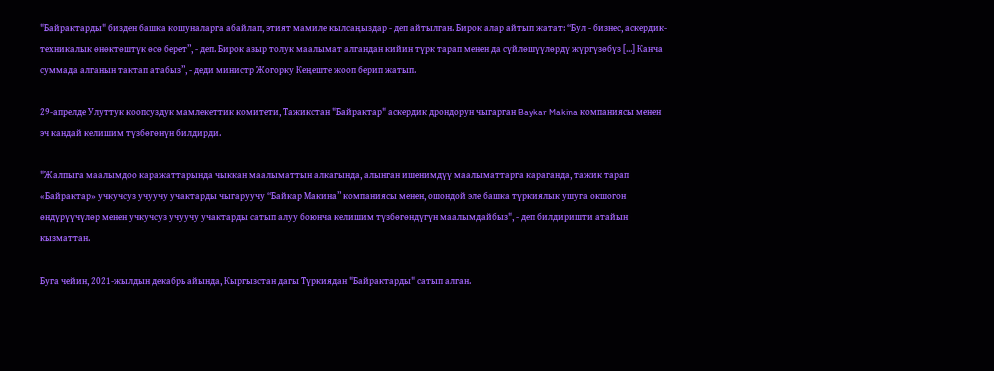"Байрактарды" бизден башка кошуналарга абайлап, этият мамиле кылсаңыздар - деп айтылган. Бирок алар айтып жатат: “Бул - бизнес, аскердик-техникалык өнөктөштүк өсө берет”, - деп. Бирок азыр толук маалымат алгандан кийин түрк тарап менен да сүйлөшүүлөрдү жүргүзөбүз [...] Канча суммада алганын тактап атабыз”, - деди министр Жогорку Кеңеште жооп берип жатып.

29-апрелде Улуттук коопсуздук мамлекеттик комитети, Тажикстан "Байрактар" аскердик дрондорун чыгарган Baykar Makina компаниясы менен эч кандай келишим түзбөгөнүн билдирди.

"Жалпыга маалымдоо каражаттарында чыккан маалыматтын алкагында, алынган ишенимдүү маалыматтарга караганда, тажик тарап «Байрактар» учкучсуз учуучу учактарды чыгаруучу “Байкар Макина” компаниясы менен, ошондой эле башка түркиялык ушуга окшогон өндүрүүчүлөр менен учкучсуз учуучу учактарды сатып алуу боюнча келишим түзбөгөндүгүн маалымдайбыз", - деп билдиришти атайын кызматтан.

Буга чейин, 2021-жылдын декабрь айында, Кыргызстан дагы Түркиядан "Байрактарды" сатып алган.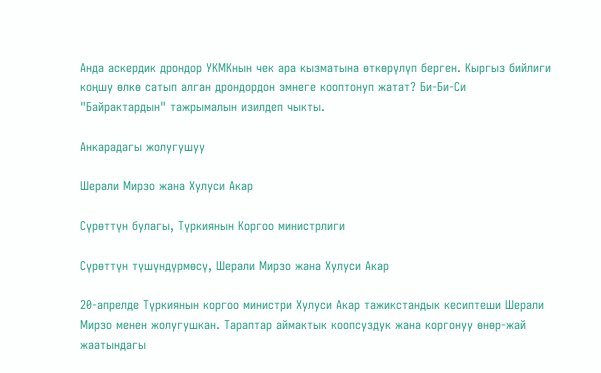Анда аскердик дрондор УКМКнын чек ара кызматына өткөрүлүп берген. Кыргыз бийлиги коңшу өлкө сатып алган дрондордон эмнеге кооптонуп жатат? Би-Би-Си "Байрактардын" тажрымалын изилдеп чыкты.

Анкарадагы жолугушуу

Шерали Мирзо жана Хулуси Акар

Сүрөттүн булагы, Түркиянын Коргоо министрлиги

Сүрөттүн түшүндүрмөсү, Шерали Мирзо жана Хулуси Акар

20-апрелде Түркиянын коргоо министри Хулуси Акар тажикстандык кесиптеши Шерали Мирзо менен жолугушкан. Тараптар аймактык коопсуздук жана коргонуу өнөр-жай жаатындагы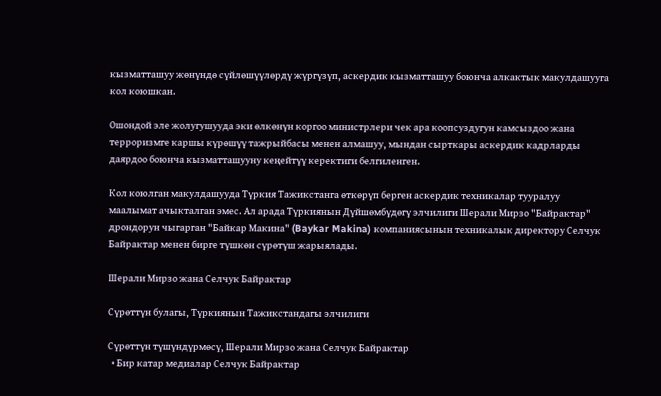кызматташуу жөнүндө сүйлөшүүлөрдү жүргүзүп, аскердик кызматташуу боюнча алкактык макулдашууга кол коюшкан.

Ошондой эле жолугушууда эки өлкөнүн коргоо министрлери чек ара коопсуздугун камсыздоо жана терроризмге каршы күрөшүү тажрыйбасы менен алмашуу, мындан сырткары аскердик кадрларды даярдоо боюнча кызматташууну кеңейтүү керектиги белгиленген.

Кол коюлган макулдашууда Түркия Тажикстанга өткөрүп берген аскердик техникалар тууралуу маалымат ачыкталган эмес. Ал арада Түркиянын Дүйшөмбүдөгү элчилиги Шерали Мирзо "Байрактар" дрондорун чыгарган "Байкар Макина" (Baykar Makina) компаниясынын техникалык директору Селчук Байрактар менен бирге түшкөн сүрөтүш жарыялады.

Шерали Мирзо жана Селчук Байрактар

Сүрөттүн булагы, Түркиянын Тажикстандагы элчилиги

Сүрөттүн түшүндүрмөсү, Шерали Мирзо жана Селчук Байрактар
  • Бир катар медиалар Селчук Байрактар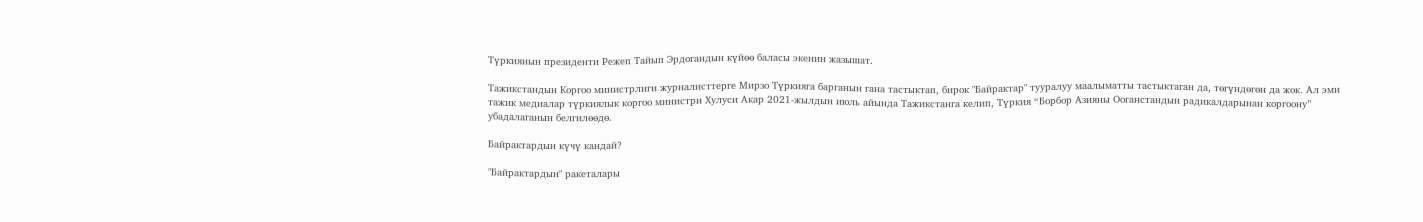Түркиянын президенти Режеп Тайып Эрдогандын күйөө баласы экенин жазышат.

Тажикстандын Коргоо министрлиги журналисттерге Мирзо Түркияга барганын гана тастыктап, бирок "Байрактар" тууралуу маалыматты таcтыктаган да, төгүндөгөн да жок. Ал эми тажик медиалар түркиялык коргоо министри Хулуси Акар 2021-жылдын июль айында Тажикстанга келип, Түркия “Борбор Азияны Ооганстандын радикалдарынан коргоону” убадалаганын белгилөөдө.

Байрактардын күчү кандай?

"Байрактардын" ракеталары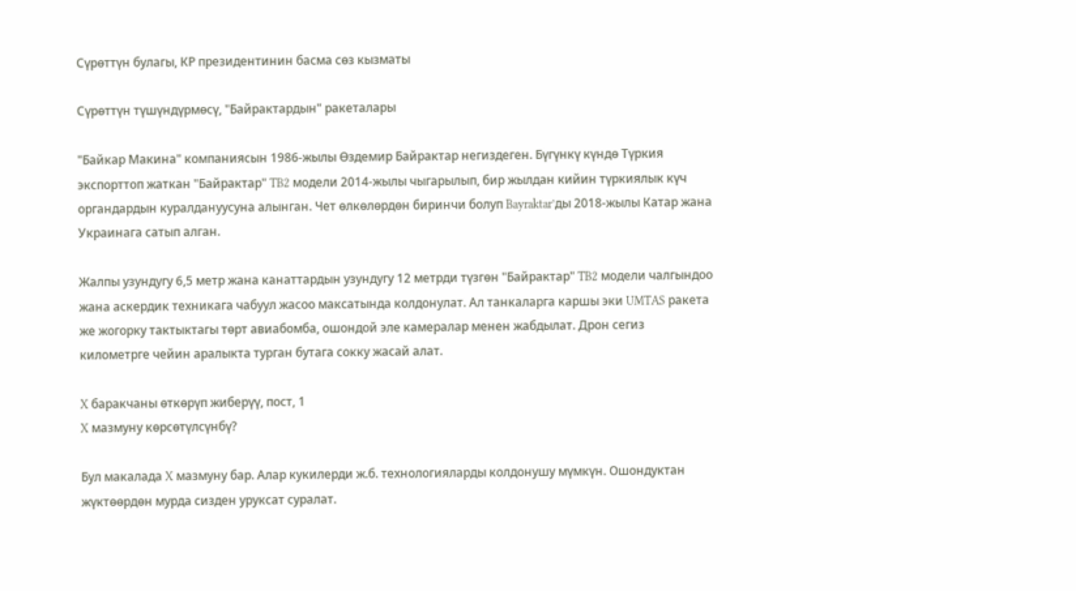Сүрөттүн булагы, КР президентинин басма сөз кызматы

Сүрөттүн түшүндүрмөсү, "Байрактардын" ракеталары

"Байкар Макина" компаниясын 1986-жылы Өздемир Байрактар негиздеген. Бүгүнкү күндө Түркия экспорттоп жаткан "Байрактар" TB2 модели 2014-жылы чыгарылып, бир жылдан кийин түркиялык күч органдардын куралдануусуна алынган. Чет өлкөлөрдөн биринчи болуп Bayraktar’ды 2018-жылы Катар жана Украинага сатып алган.

Жалпы узундугу 6,5 метр жана канаттардын узундугу 12 метрди түзгөн "Байрактар" TB2 модели чалгындоо жана аскердик техникага чабуул жасоо максатында колдонулат. Ал танкаларга каршы эки UMTAS ракета же жогорку тактыктагы төрт авиабомба, ошондой эле камералар менен жабдылат. Дрон сегиз километрге чейин аралыкта турган бутага сокку жасай алат.

X баракчаны өткөрүп жиберүү, пост, 1
X мазмуну көрсөтүлсүнбү?

Бул макалада X мазмуну бар. Алар кукилерди ж.б. технологияларды колдонушу мүмкүн. Ошондуктан жүктөөрдөн мурда сизден уруксат суралат.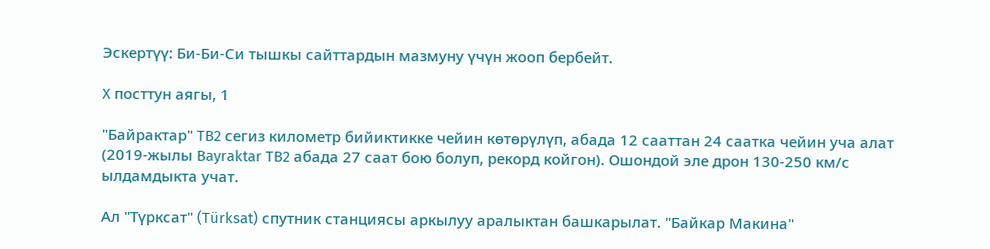Эскертүү: Би-Би-Си тышкы сайттардын мазмуну үчүн жооп бербейт.

X посттун аягы, 1

"Байрактар" TB2 сегиз километр бийиктикке чейин көтөрүлүп, абада 12 сааттан 24 саатка чейин уча алат (2019-жылы Bayraktar TB2 абада 27 саат бою болуп, рекорд койгон). Ошондой эле дрон 130-250 км/с ылдамдыкта учат.

Ал "Түрксат" (Türksat) спутник станциясы аркылуу аралыктан башкарылат. "Байкар Макина"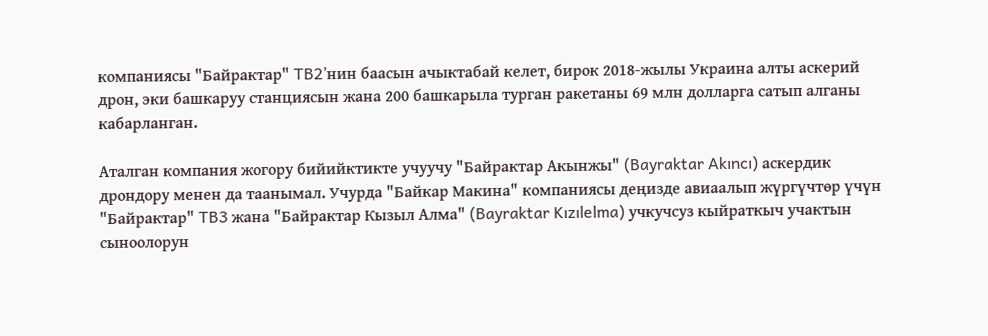компаниясы "Байрактар" TB2’нин баасын ачыктабай келет, бирок 2018-жылы Украина алты аскерий дрон, эки башкаруу станциясын жана 200 башкарыла турган ракетаны 69 млн долларга сатып алганы кабарланган.

Аталган компания жогору бийийктикте учуучу "Байрактар Акынжы" (Bayraktar Akıncı) аскердик дрондору менен да таанымал. Учурда "Байкар Макина" компаниясы деңизде авиаалып жүргүчтөр үчүн "Байрактар" TB3 жана "Байрактар Кызыл Алма" (Bayraktar Kızılelma) учкучсуз кыйраткыч учактын сыноолорун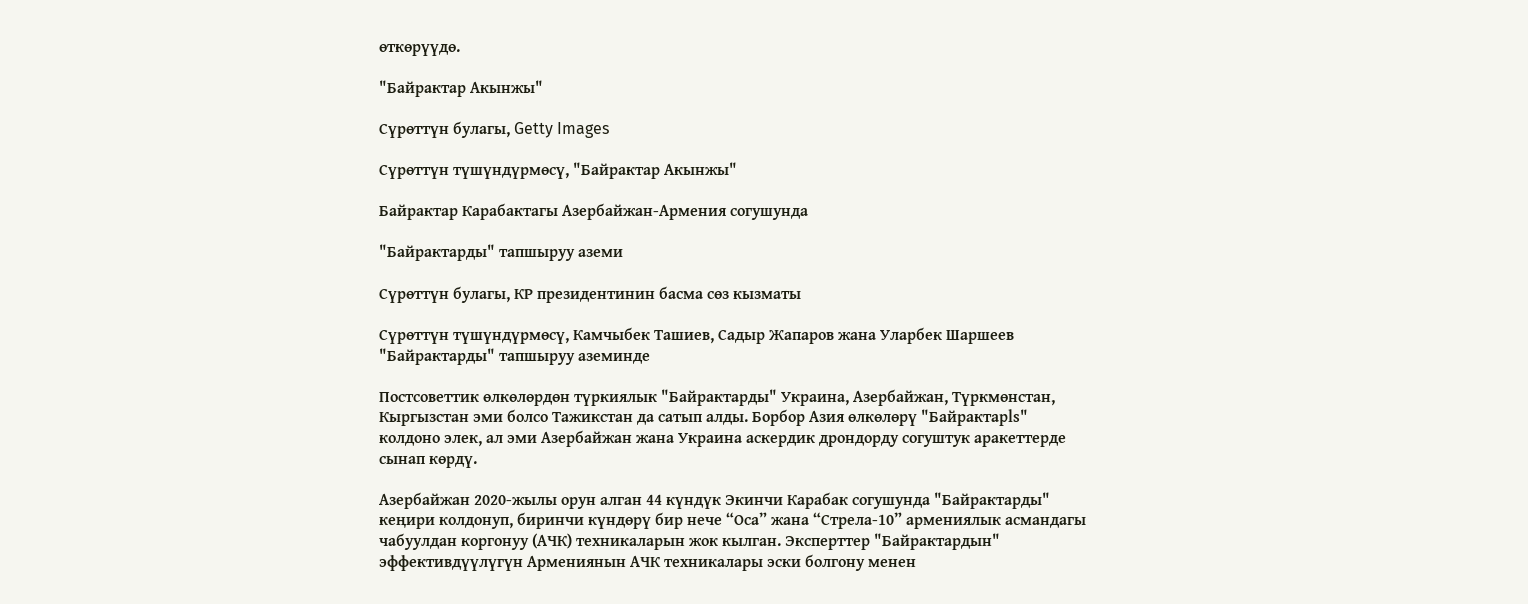өткөрүүдө.

"Байрактар Акынжы"

Сүрөттүн булагы, Getty Images

Сүрөттүн түшүндүрмөсү, "Байрактар Акынжы"

Байрактар Карабактагы Азербайжан-Армения согушунда

"Байрактарды" тапшыруу аземи

Сүрөттүн булагы, КР президентинин басма сөз кызматы

Сүрөттүн түшүндүрмөсү, Камчыбек Ташиев, Садыр Жапаров жана Уларбек Шаршеев "Байрактарды" тапшыруу аземинде

Постсоветтик өлкөлөрдөн түркиялык "Байрактарды" Украина, Азербайжан, Түркмөнстан, Кыргызстан эми болсо Тажикстан да сатып алды. Борбор Азия өлкөлөрү "Байрактарls" колдоно элек, ал эми Азербайжан жана Украина аскердик дрондорду согуштук аракеттерде сынап көрдү.

Азербайжан 2020-жылы орун алган 44 күндүк Экинчи Карабак согушунда "Байрактарды" кеңири колдонуп, биринчи күндөрү бир нече “Оса” жана “Стрела-10” армениялык асмандагы чабуулдан коргонуу (АЧК) техникаларын жок кылган. Эксперттер "Байрактардын" эффективдүүлүгүн Армениянын АЧК техникалары эски болгону менен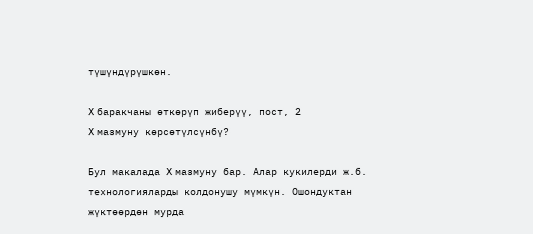түшүндүрүшкөн.

X баракчаны өткөрүп жиберүү, пост, 2
X мазмуну көрсөтүлсүнбү?

Бул макалада X мазмуну бар. Алар кукилерди ж.б. технологияларды колдонушу мүмкүн. Ошондуктан жүктөөрдөн мурда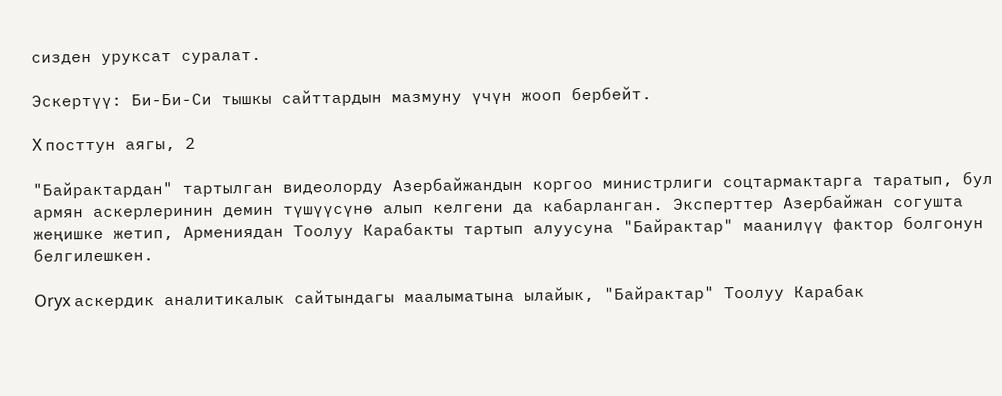сизден уруксат суралат.

Эскертүү: Би-Би-Си тышкы сайттардын мазмуну үчүн жооп бербейт.

X посттун аягы, 2

"Байрактардан" тартылган видеолорду Азербайжандын коргоо министрлиги соцтармактарга таратып, бул армян аскерлеринин демин түшүүсүнө алып келгени да кабарланган. Эксперттер Азербайжан согушта жеңишке жетип, Армениядан Тоолуу Карабакты тартып алуусуна "Байрактар" маанилүү фактор болгонун белгилешкен.

Oryx аскердик аналитикалык сайтындагы маалыматына ылайык, "Байрактар" Тоолуу Карабак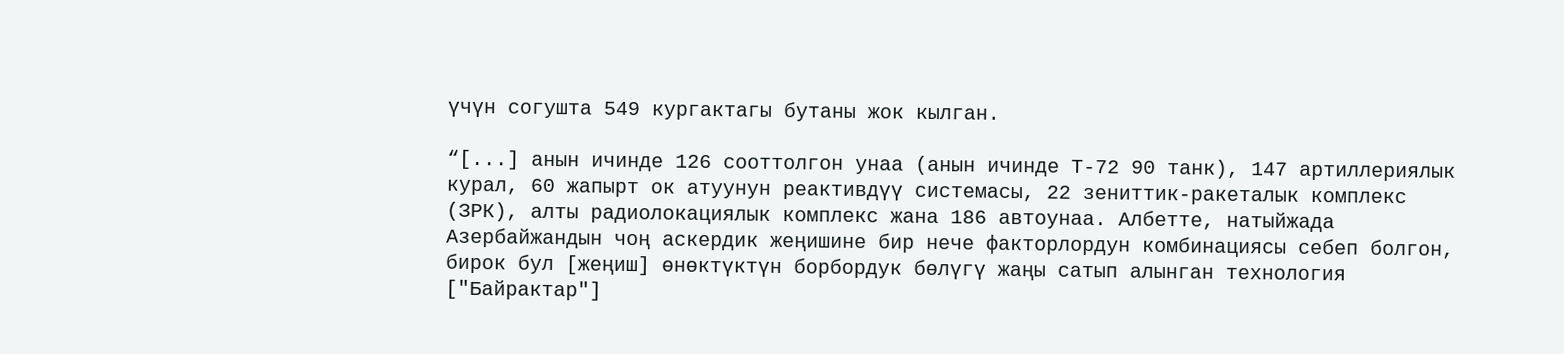үчүн согушта 549 кургактагы бутаны жок кылган.

“[...] анын ичинде 126 сооттолгон унаа (анын ичинде Т-72 90 танк), 147 артиллериялык курал, 60 жапырт ок атуунун реактивдүү системасы, 22 зениттик-ракеталык комплекс (ЗРК), алты радиолокациялык комплекс жана 186 автоунаа. Албетте, натыйжада Азербайжандын чоң аскердик жеңишине бир нече факторлордун комбинациясы себеп болгон, бирок бул [жеңиш] өнөктүктүн борбордук бөлүгү жаңы сатып алынган технология ["Байрактар"]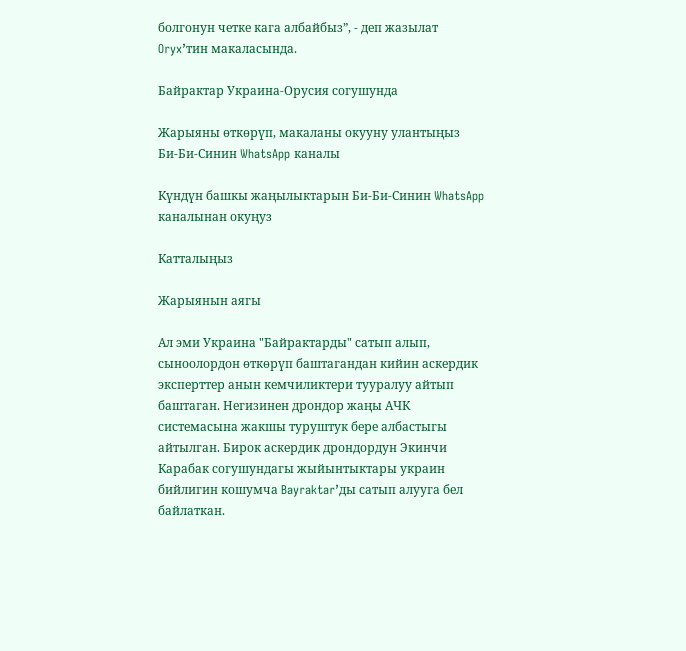болгонун четке кага албайбыз”, - деп жазылат Oryx’тин макаласында.

Байрактар Украина-Орусия согушунда

Жарыяны өткөрүп, макаланы окууну улантыңыз
Би-Би-Синин WhatsApp каналы

Күндүн башкы жаңылыктарын Би-Би-Синин WhatsApp каналынан окуңуз

Катталыңыз

Жарыянын аягы

Ал эми Украина "Байрактарды" сатып алып, сыноолордон өткөрүп баштагандан кийин аскердик эксперттер анын кемчиликтери тууралуу айтып баштаган. Негизинен дрондор жаңы АЧК системасына жакшы туруштук бере албастыгы айтылган. Бирок аскердик дрондордун Экинчи Карабак согушундагы жыйынтыктары украин бийлигин кошумча Bayraktar’ды сатып алууга бел байлаткан.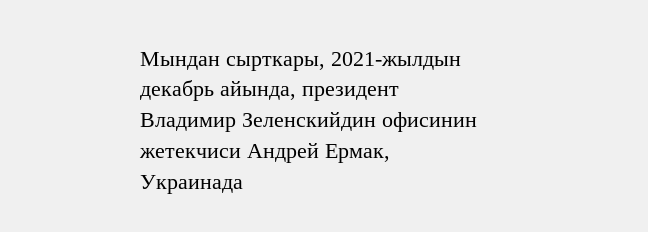Мындан сырткары, 2021-жылдын декабрь айында, президент Владимир Зеленскийдин офисинин жетекчиси Андрей Ермак, Украинада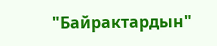"Байрактардын"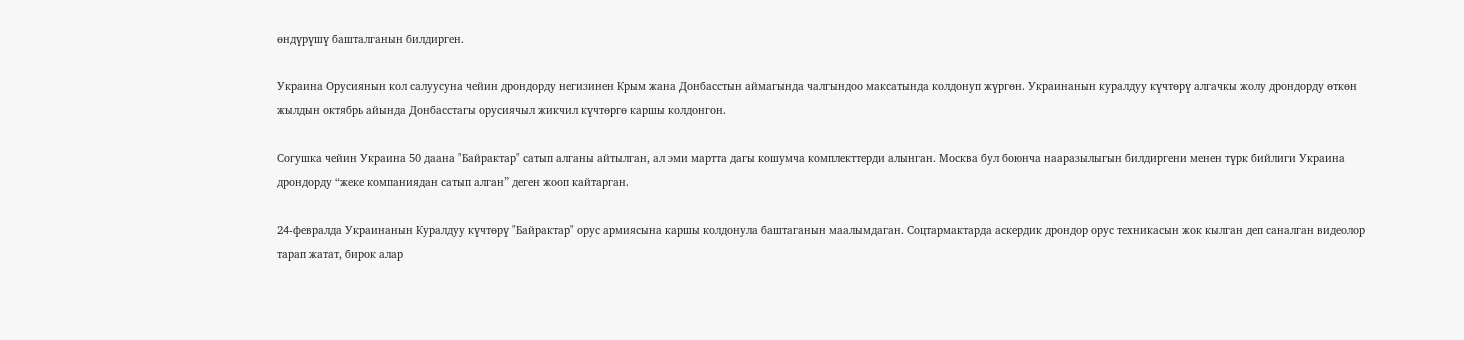өндүрүшү башталганын билдирген.

Украина Орусиянын кол салуусуна чейин дрондорду негизинен Крым жана Донбасстын аймагында чалгындоо максатында колдонуп жүргөн. Украинанын куралдуу күчтөрү алгачкы жолу дрондорду өткөн жылдын октябрь айында Донбасстагы орусиячыл жикчил күчтөргө каршы колдонгон.

Согушка чейин Украина 50 даана "Байрактар" сатып алганы айтылган, ал эми мартта дагы кошумча комплекттерди алынган. Москва бул боюнча нааразылыгын билдиргени менен түрк бийлиги Украина дрондорду “жеке компаниядан сатып алган” деген жооп кайтарган.

24-февралда Украинанын Куралдуу күчтөрү "Байрактар" орус армиясына каршы колдонула баштаганын маалымдаган. Соцтармактарда аскердик дрондор орус техникасын жок кылган деп саналган видеолор тарап жатат, бирок алар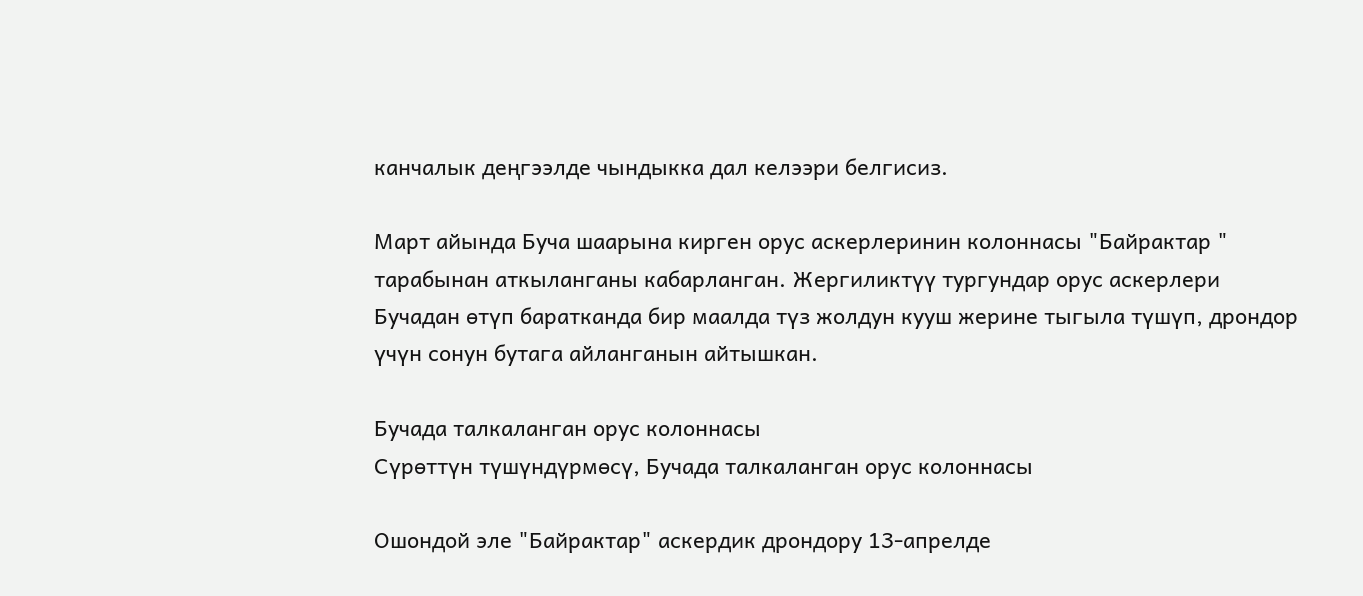канчалык деңгээлде чындыкка дал келээри белгисиз.

Март айында Буча шаарына кирген орус аскерлеринин колоннасы "Байрактар " тарабынан аткыланганы кабарланган. Жергиликтүү тургундар орус аскерлери Бучадан өтүп баратканда бир маалда түз жолдун кууш жерине тыгыла түшүп, дрондор үчүн сонун бутага айланганын айтышкан.

Бучада талкаланган орус колоннасы
Сүрөттүн түшүндүрмөсү, Бучада талкаланган орус колоннасы

Ошондой эле "Байрактар" аскердик дрондору 13-апрелде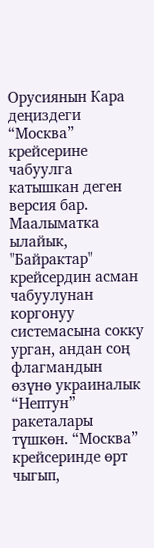Орусиянын Кара деңиздеги “Москва” крейсерине чабуулга катышкан деген версия бар. Маалыматка ылайык, "Байрактар" крейсердин асман чабуулунан коргонуу системасына сокку урган, андан соң флагмандын өзүнө украиналык “Нептун” ракеталары түшкөн. “Москва” крейсеринде өрт чыгып,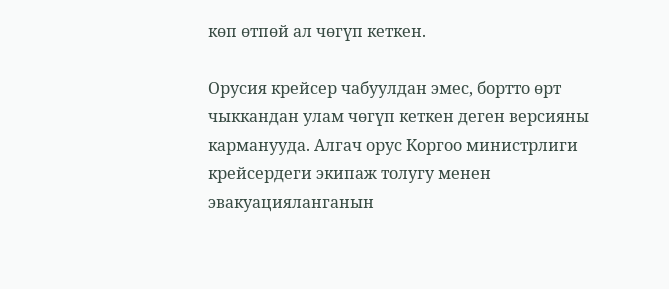көп өтпөй ал чөгүп кеткен.

Орусия крейсер чабуулдан эмес, бортто өрт чыккандан улам чөгүп кеткен деген версияны карманууда. Алгач орус Коргоо министрлиги крейсердеги экипаж толугу менен эвакуацияланганын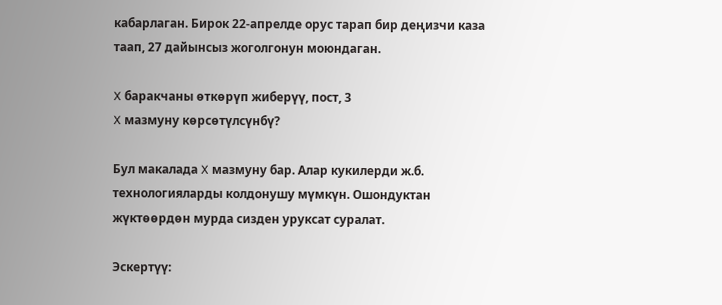кабарлаган. Бирок 22-апрелде орус тарап бир деңизчи каза таап, 27 дайынсыз жоголгонун моюндаган.

X баракчаны өткөрүп жиберүү, пост, 3
X мазмуну көрсөтүлсүнбү?

Бул макалада X мазмуну бар. Алар кукилерди ж.б. технологияларды колдонушу мүмкүн. Ошондуктан жүктөөрдөн мурда сизден уруксат суралат.

Эскертүү: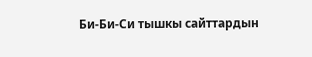Би-Би-Си тышкы сайттардын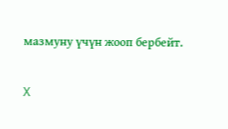мазмуну үчүн жооп бербейт.

X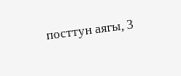посттун аягы, 3